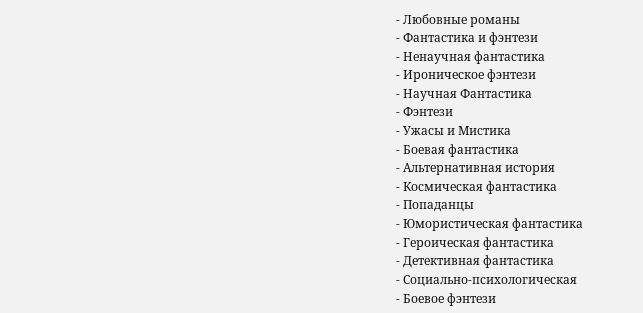- Любовные романы
- Фантастика и фэнтези
- Ненаучная фантастика
- Ироническое фэнтези
- Научная Фантастика
- Фэнтези
- Ужасы и Мистика
- Боевая фантастика
- Альтернативная история
- Космическая фантастика
- Попаданцы
- Юмористическая фантастика
- Героическая фантастика
- Детективная фантастика
- Социально-психологическая
- Боевое фэнтези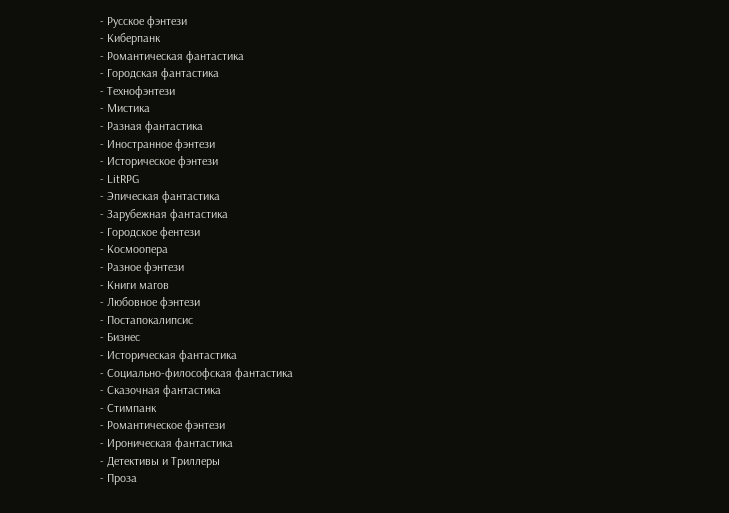- Русское фэнтези
- Киберпанк
- Романтическая фантастика
- Городская фантастика
- Технофэнтези
- Мистика
- Разная фантастика
- Иностранное фэнтези
- Историческое фэнтези
- LitRPG
- Эпическая фантастика
- Зарубежная фантастика
- Городское фентези
- Космоопера
- Разное фэнтези
- Книги магов
- Любовное фэнтези
- Постапокалипсис
- Бизнес
- Историческая фантастика
- Социально-философская фантастика
- Сказочная фантастика
- Стимпанк
- Романтическое фэнтези
- Ироническая фантастика
- Детективы и Триллеры
- Проза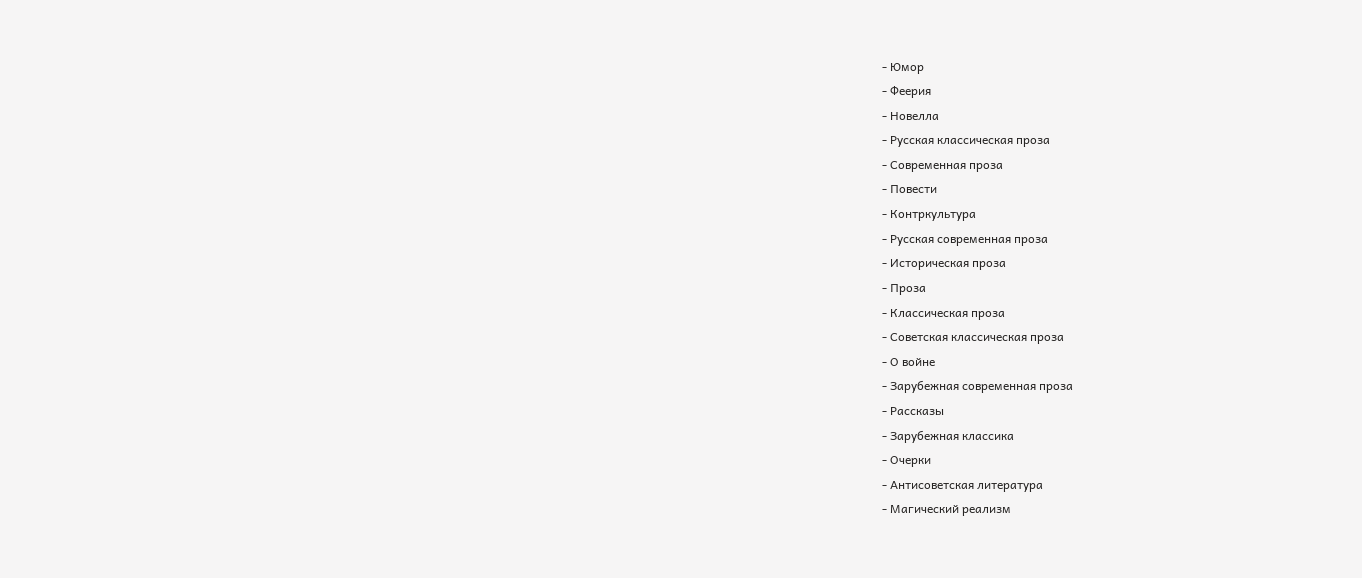- Юмор
- Феерия
- Новелла
- Русская классическая проза
- Современная проза
- Повести
- Контркультура
- Русская современная проза
- Историческая проза
- Проза
- Классическая проза
- Советская классическая проза
- О войне
- Зарубежная современная проза
- Рассказы
- Зарубежная классика
- Очерки
- Антисоветская литература
- Магический реализм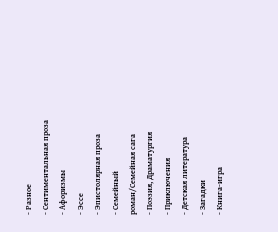- Разное
- Сентиментальная проза
- Афоризмы
- Эссе
- Эпистолярная проза
- Семейный роман/Семейная сага
- Поэзия, Драматургия
- Приключения
- Детская литература
- Загадки
- Книга-игра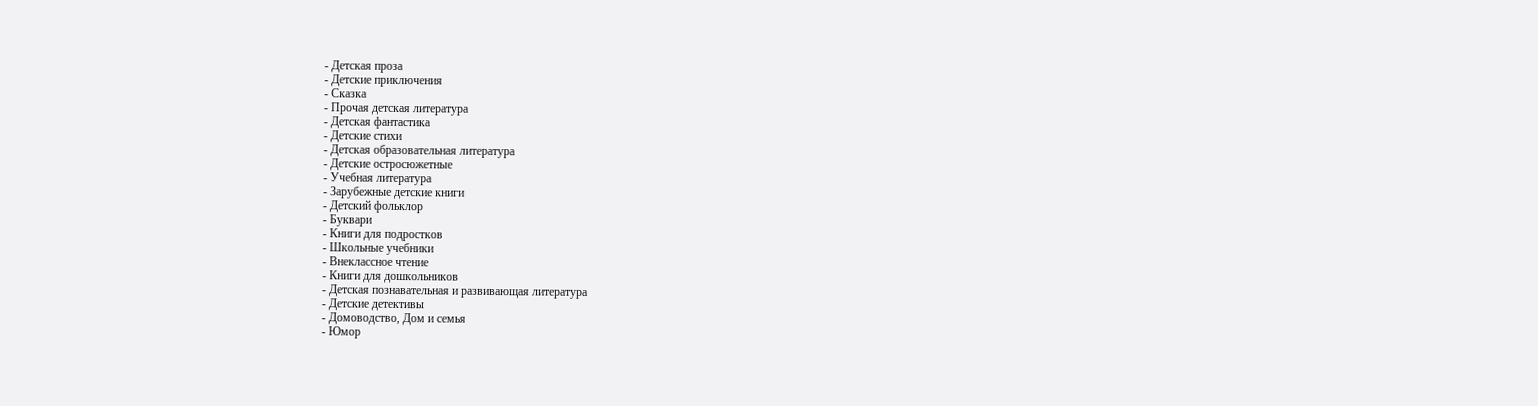- Детская проза
- Детские приключения
- Сказка
- Прочая детская литература
- Детская фантастика
- Детские стихи
- Детская образовательная литература
- Детские остросюжетные
- Учебная литература
- Зарубежные детские книги
- Детский фольклор
- Буквари
- Книги для подростков
- Школьные учебники
- Внеклассное чтение
- Книги для дошкольников
- Детская познавательная и развивающая литература
- Детские детективы
- Домоводство, Дом и семья
- Юмор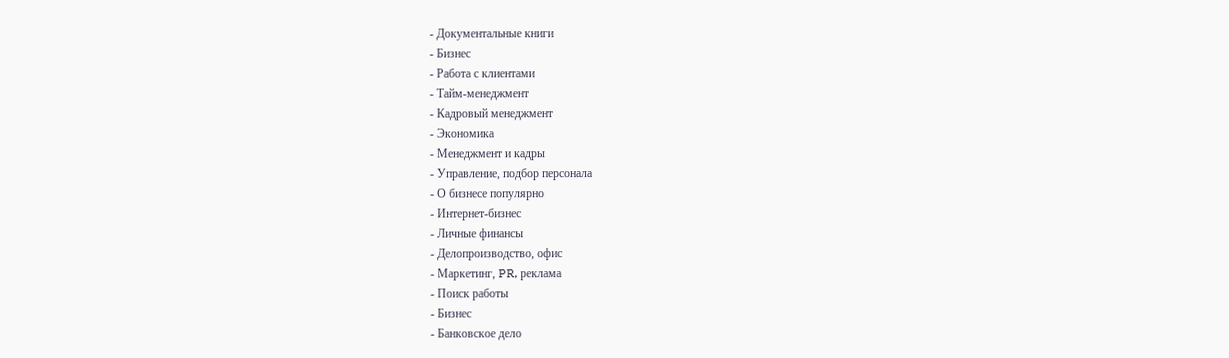- Документальные книги
- Бизнес
- Работа с клиентами
- Тайм-менеджмент
- Кадровый менеджмент
- Экономика
- Менеджмент и кадры
- Управление, подбор персонала
- О бизнесе популярно
- Интернет-бизнес
- Личные финансы
- Делопроизводство, офис
- Маркетинг, PR, реклама
- Поиск работы
- Бизнес
- Банковское дело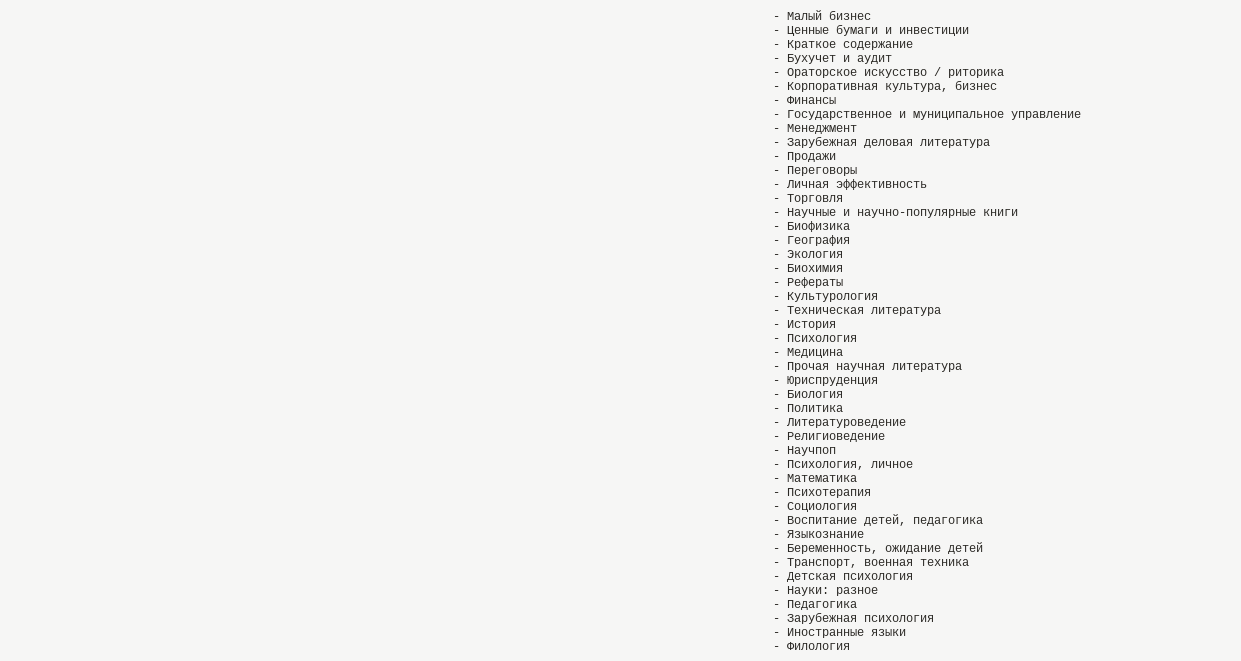- Малый бизнес
- Ценные бумаги и инвестиции
- Краткое содержание
- Бухучет и аудит
- Ораторское искусство / риторика
- Корпоративная культура, бизнес
- Финансы
- Государственное и муниципальное управление
- Менеджмент
- Зарубежная деловая литература
- Продажи
- Переговоры
- Личная эффективность
- Торговля
- Научные и научно-популярные книги
- Биофизика
- География
- Экология
- Биохимия
- Рефераты
- Культурология
- Техническая литература
- История
- Психология
- Медицина
- Прочая научная литература
- Юриспруденция
- Биология
- Политика
- Литературоведение
- Религиоведение
- Научпоп
- Психология, личное
- Математика
- Психотерапия
- Социология
- Воспитание детей, педагогика
- Языкознание
- Беременность, ожидание детей
- Транспорт, военная техника
- Детская психология
- Науки: разное
- Педагогика
- Зарубежная психология
- Иностранные языки
- Филология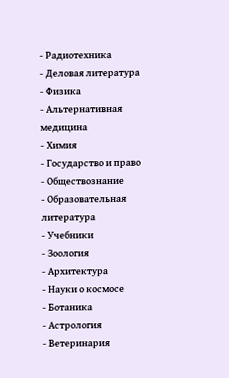- Радиотехника
- Деловая литература
- Физика
- Альтернативная медицина
- Химия
- Государство и право
- Обществознание
- Образовательная литература
- Учебники
- Зоология
- Архитектура
- Науки о космосе
- Ботаника
- Астрология
- Ветеринария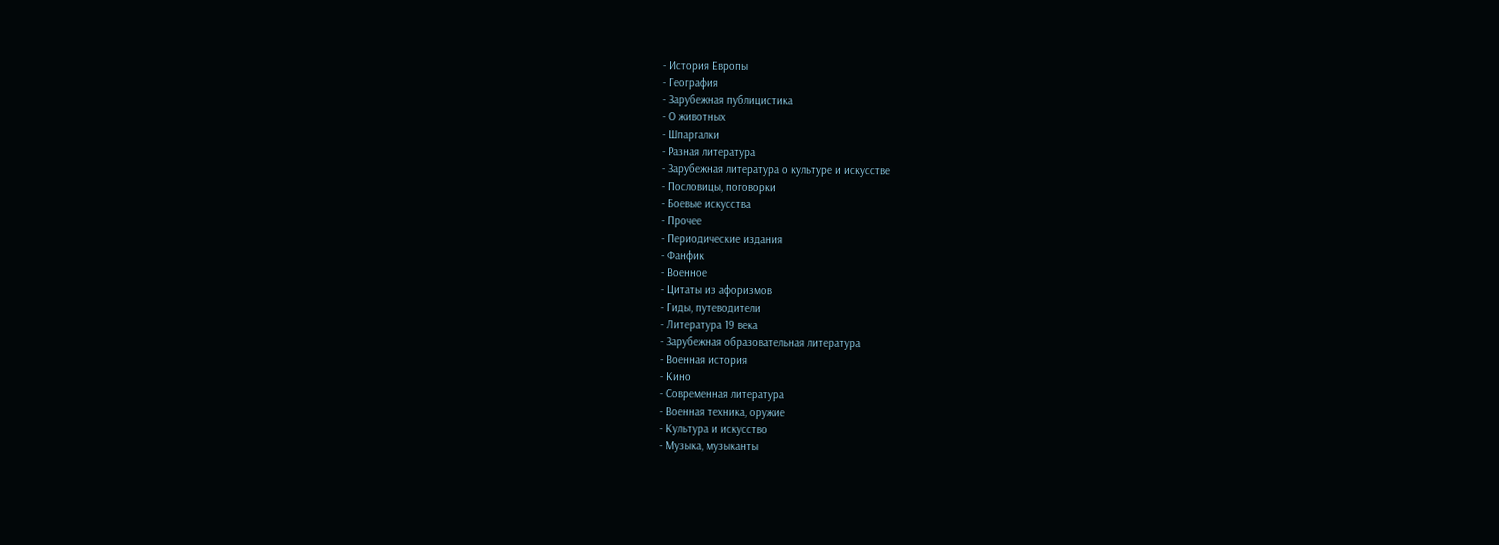- История Европы
- География
- Зарубежная публицистика
- О животных
- Шпаргалки
- Разная литература
- Зарубежная литература о культуре и искусстве
- Пословицы, поговорки
- Боевые искусства
- Прочее
- Периодические издания
- Фанфик
- Военное
- Цитаты из афоризмов
- Гиды, путеводители
- Литература 19 века
- Зарубежная образовательная литература
- Военная история
- Кино
- Современная литература
- Военная техника, оружие
- Культура и искусство
- Музыка, музыканты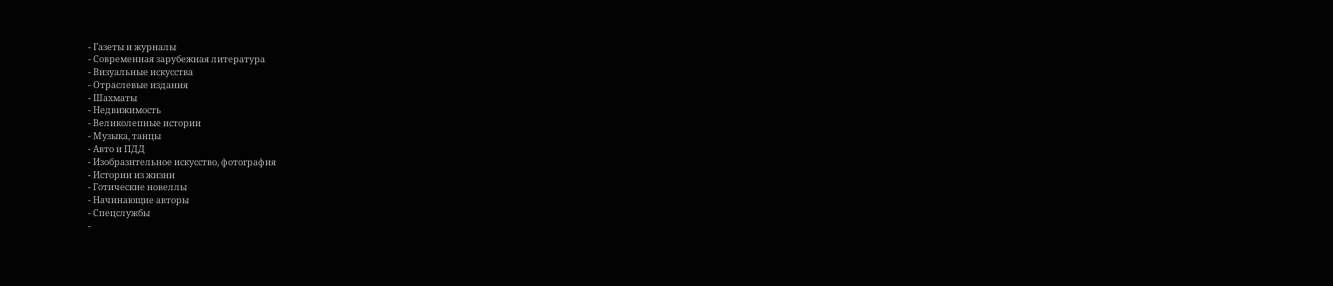- Газеты и журналы
- Современная зарубежная литература
- Визуальные искусства
- Отраслевые издания
- Шахматы
- Недвижимость
- Великолепные истории
- Музыка, танцы
- Авто и ПДД
- Изобразительное искусство, фотография
- Истории из жизни
- Готические новеллы
- Начинающие авторы
- Спецслужбы
-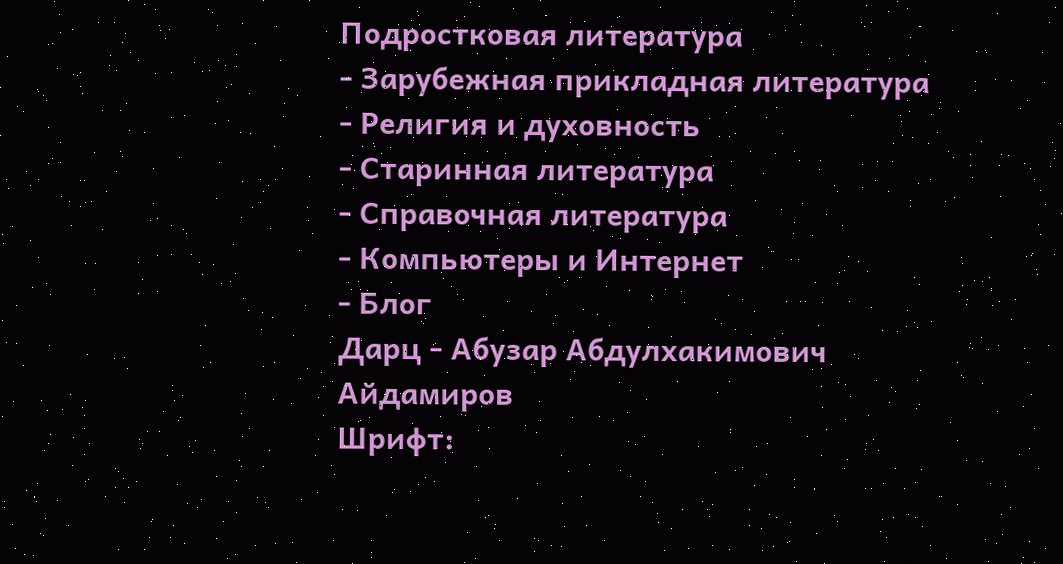Подростковая литература
- Зарубежная прикладная литература
- Религия и духовность
- Старинная литература
- Справочная литература
- Компьютеры и Интернет
- Блог
Дарц - Абузар Абдулхакимович Айдамиров
Шрифт: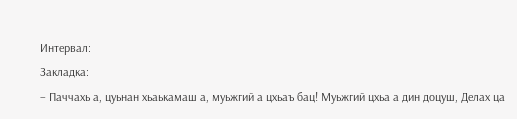Интервал:
Закладка:
– Паччахь а, цуьнан хьаькамаш а, муьжгий а цхьаъ бац! Муьжгий цхьа а дин доцуш, Делах ца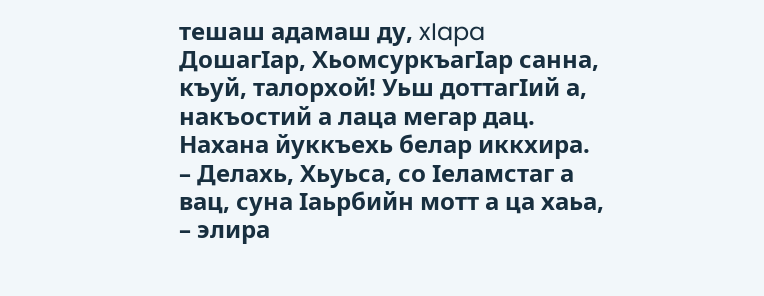тешаш адамаш ду, xIapa ДошагIар, ХьомсуркъагIар санна, къуй, талорхой! Уьш доттагIий а, накъостий а лаца мегар дац.
Нахана йуккъехь белар иккхира.
– Делахь, Хьуьса, со Iеламстаг а вац, суна Iаьрбийн мотт а ца хаьа, – элира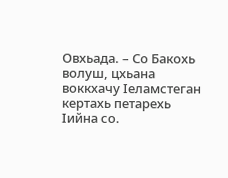Овхьада. – Со Бакохь волуш, цхьана воккхачу Iеламстеган кертахь петарехь Iийна со.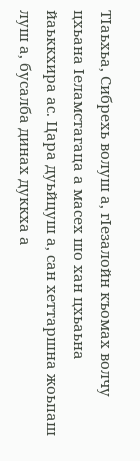ТIаьхьа, Сибрехь волуш а, гIезалойн къомах волчу цхьана Iеламстагаца а масех шо хан цхьаьна йаьккхира ас. Цара дуьйцуш а, сан хеттаршна жоьпаш луш а, бусалба динах дуккха а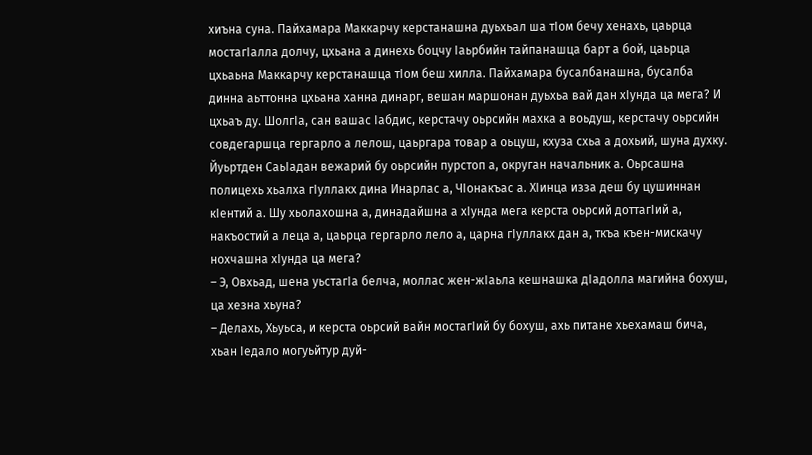хиъна суна. Пайхамара Маккарчу керстанашна дуьхьал ша тIом бечу хенахь, цаьрца мостагIалла долчу, цхьана а динехь боцчу Iаьрбийн тайпанашца барт а бой, цаьрца цхьаьна Маккарчу керстанашца тIом беш хилла. Пайхамара бусалбанашна, бусалба динна аьттонна цхьана ханна динарг, вешан маршонан дуьхьа вай дан хIунда ца мега? И цхьаъ ду. ШолгIа, сан вашас Iабдис, керстачу оьрсийн махка а воьдуш, керстачу оьрсийн совдегаршца гергарло а лелош, цаьргара товар а оьцуш, кхуза схьа а дохьий, шуна духку. Йуьртден СаьIадан вежарий бу оьрсийн пурстоп а, округан начальник а. Оьрсашна полицехь хьалха гIуллакх дина Инарлас а, ЧIонакъас а. ХIинца изза деш бу цушиннан кIентий а. Шу хьолахошна а, динадайшна а хIунда мега керста оьрсий доттагIий а, накъостий а леца а, цаьрца гергарло лело а, царна гIуллакх дан а, ткъа къен-мискачу нохчашна хIунда ца мега?
– Э, Овхьад, шена уьстагIа белча, моллас жен-жIаьла кешнашка дIадолла магийна бохуш, ца хезна хьуна?
– Делахь, Хьуьса, и керста оьрсий вайн мостагIий бу бохуш, ахь питане хьехамаш бича, хьан Iедало могуьйтур дуй-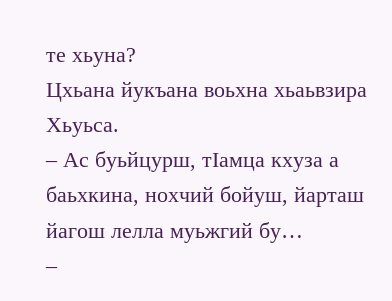те хьуна?
Цхьана йукъана воьхна хьаьвзира Хьуьса.
– Ас буьйцурш, тIамца кхуза а баьхкина, нохчий бойуш, йарташ йагош лелла муьжгий бу…
–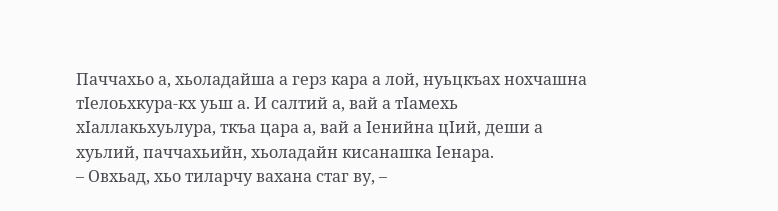Паччахьо а, хьоладайша а герз кара а лой, нуьцкъах нохчашна тIелоьхкура-кх уьш а. И салтий а, вай а тIамехь хIаллакьхуьлура, ткъа цара а, вай а Iенийна цIий, деши а хуьлий, паччахьийн, хьоладайн кисанашка Iенара.
– Овхьад, хьо тиларчу вахана стаг ву, –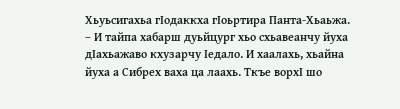Хьуьсигахьа гIoдаккха гIоьртира Панта-Хьаьжа. – И тайпа хабарш дуьйцург хьо схьавеанчу йуха дIахьажаво кхузарчу Iедало. И хаалахь, хьайна йуха а Сибрех ваха ца лаахь. Ткъе ворхI шо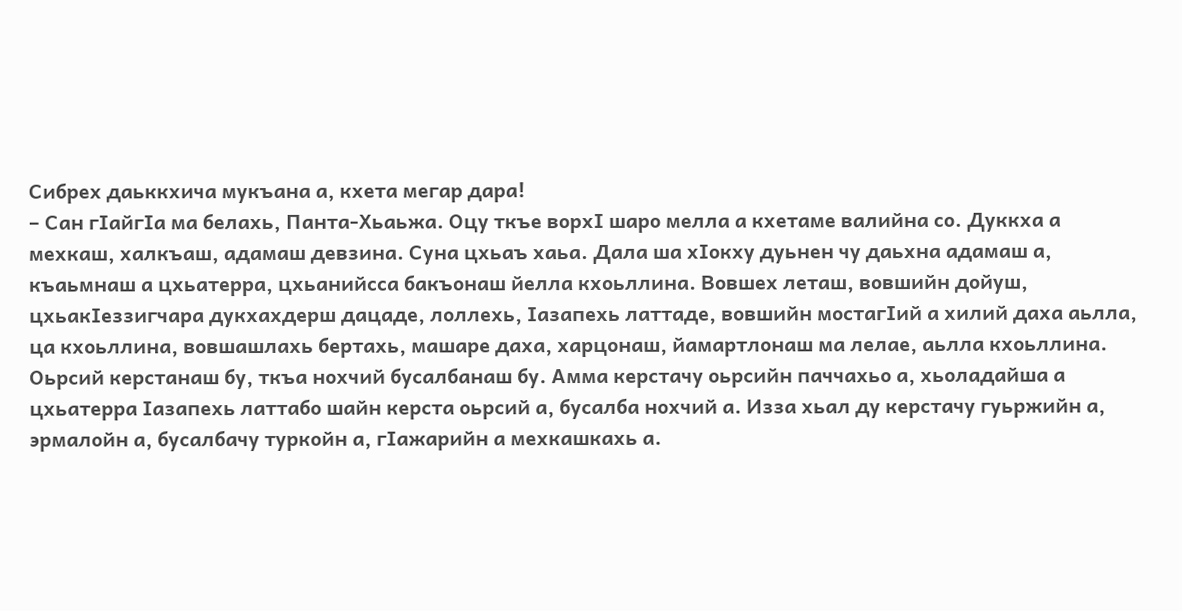Сибрех даьккхича мукъана а, кхета мегар дара!
– Сан гIайгIа ма белахь, Панта-Хьаьжа. Оцу ткъе вopхI шаро мелла а кхетаме валийна со. Дуккха а мехкаш, халкъаш, адамаш девзина. Суна цхьаъ хаьа. Дала ша хIокху дуьнен чу даьхна адамаш а, къаьмнаш а цхьатерра, цхьанийсса бакъонаш йелла кхоьллина. Вовшех леташ, вовшийн дойуш, цхьакIеззигчара дукхахдерш дацаде, лоллехь, Iазапехь латтаде, вовшийн мостагIий а хилий даха аьлла, ца кхоьллина, вовшашлахь бертахь, машаре даха, харцонаш, йамартлонаш ма лелае, аьлла кхоьллина. Оьрсий керстанаш бу, ткъа нохчий бусалбанаш бу. Амма керстачу оьрсийн паччахьо а, хьоладайша а цхьатерра Iазапехь латтабо шайн керста оьрсий а, бусалба нохчий а. Изза хьал ду керстачу гуьржийн а, эрмалойн а, бусалбачу туркойн а, гIажарийн а мехкашкахь а.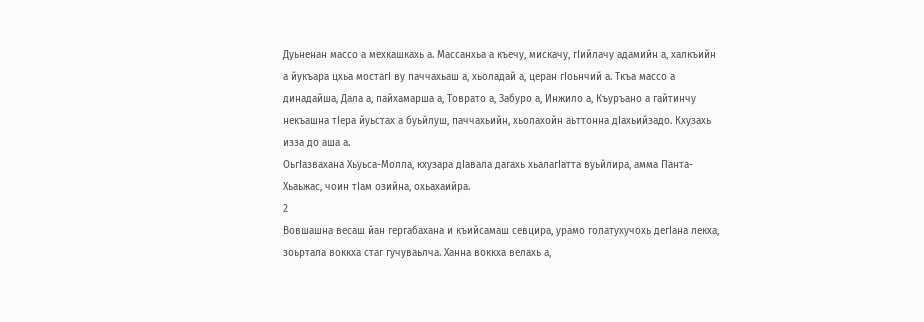Дуьненан массо а мехкашкахь а. Массанхьа а къечу, мискачу, гIийлачу адамийн а, халкъийн а йукъара цхьа мостагI ву паччахьаш а, хьоладай а, церан гIоьнчий а. Ткъа массо а динадайша, Дала а, пайхамарша а, Товрато а, Забуро а, Инжило а, Къуръано а гайтинчу некъашна тIера йуьстах а буьйлуш, паччахьийн, хьолахойн аьттонна дIахьийзадо. Кхузахь изза до aшa а.
ОьгIазвахана Хьуьса-Молла, кхузара дIавала дагахь хьалагIатта вуьйлира, амма Панта-Хьаьжас, чоин тIам озийна, охьахаийра.
2
Вовшашна весаш йан гергабахана и къийсамаш севцира, урамо голатухучохь дегIана лекха, зоьртала воккха стаг гучуваьлча. Ханна воккха велахь а,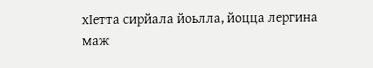хIетта сирйала йоьлла, йоцца лергина маж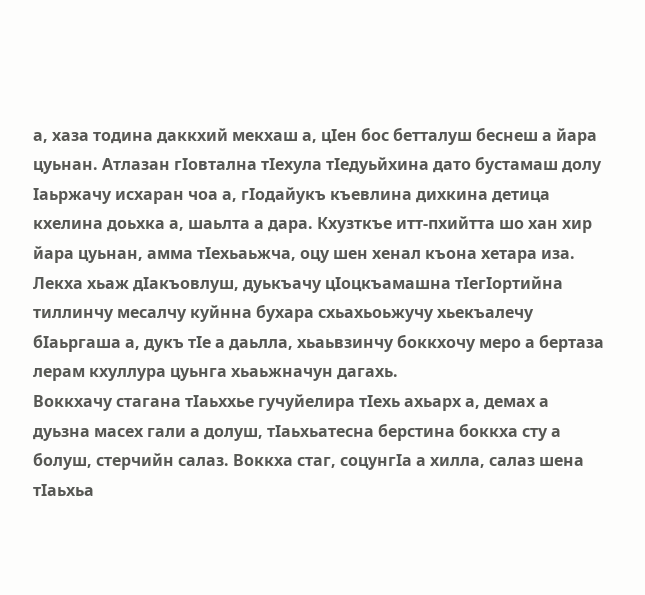а, хаза тодина даккхий мекхаш а, цIен бос бетталуш беснеш а йара цуьнан. Атлазан гIовтална тIехула тIедуьйхина дато бустамаш долу Iаьржачу исхаран чоа а, гIодайукъ къевлина дихкина детица кхелина доьхка а, шаьлта а дара. Кхузткъе итт-пхийтта шо хан хир йара цуьнан, амма тIехьаьжча, оцу шен хенал къона хетара иза. Лекха хьаж дIакъовлуш, дуькъачу цIоцкъамашна тIегIортийна тиллинчу месалчу куйнна бухара схьахьоьжучу хьекъалечу бIаьргаша а, дукъ тIе а даьлла, хьаьвзинчу боккхочу меро а бертаза лерам кхуллура цуьнга хьаьжначун дагахь.
Воккхачу стагана тIаьххье гучуйелира тIехь ахьарх а, демах а дуьзна масех гали а долуш, тIаьхьатесна берстина боккха сту а болуш, стерчийн салаз. Воккха стаг, соцунгIа а хилла, салаз шена тIаьхьа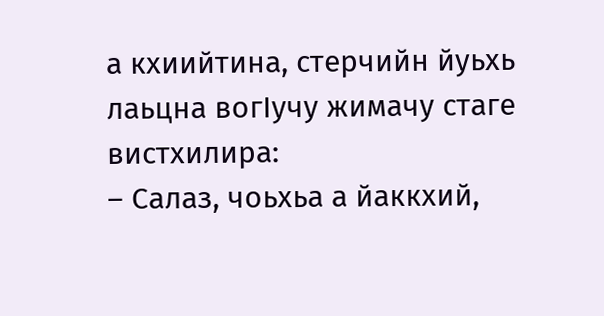а кхиийтина, стерчийн йуьхь лаьцна вогIучу жимачу стаге вистхилира:
– Салаз, чоьхьа а йаккхий,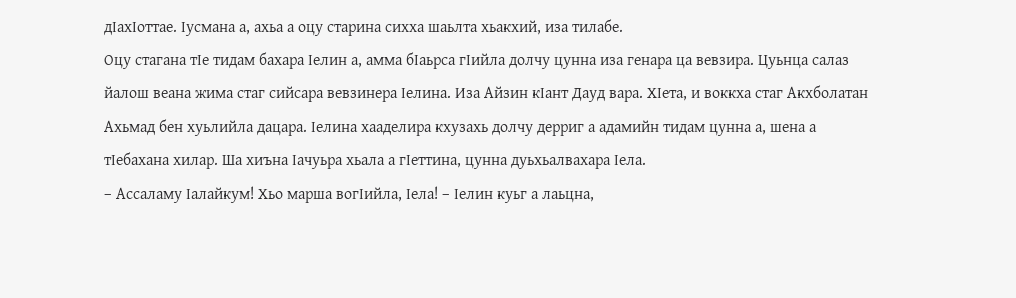дIахIоттае. Iусмана а, ахьа а оцу старина сихха шаьлта хьакхий, иза тилабе.
Оцу стагана тIе тидам бахара Iелин а, амма бIаьрса гIийла долчу цунна иза генара ца вевзира. Цуьнца салаз йалош веана жима стаг сийсара вевзинера Iелина. Иза Айзин кIант Дауд вара. ХIета, и воккха стаг Акхболатан Ахьмад бен хуьлийла дацара. Iелина хааделира кхузахь долчу дерриг а адамийн тидам цунна а, шена а тIебахана хилар. Ша хиъна Iачуьра хьала а гIеттина, цунна дуьхьалвахара Iела.
– Ассаламу Iалайкум! Хьо марша вогIийла, Iела! – Iелин куьг а лаьцна,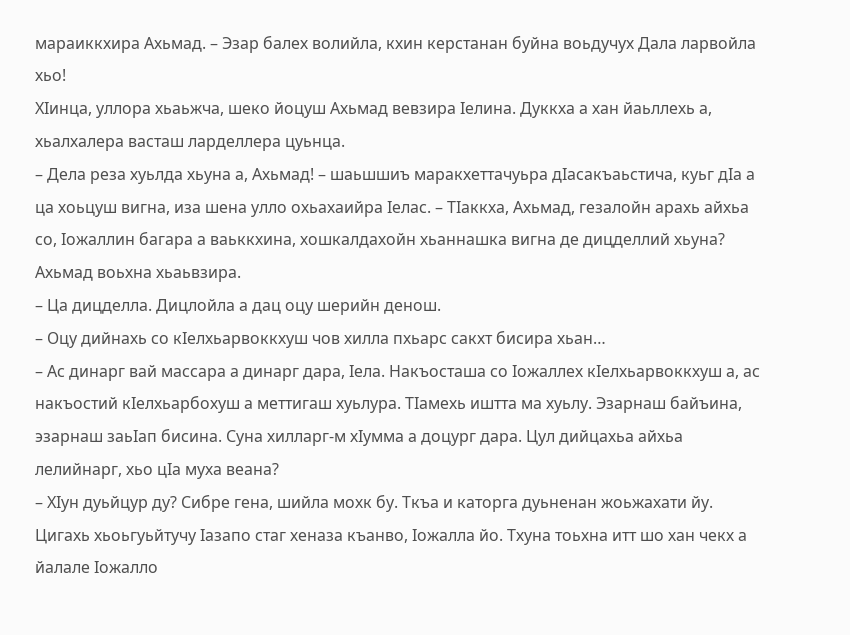мараиккхира Ахьмад. – Эзар балех волийла, кхин керстанан буйна воьдучух Дала ларвойла хьо!
ХIинца, уллора хьаьжча, шеко йоцуш Ахьмад вевзира Iелина. Дуккха а хан йаьллехь а, хьалхалера васташ ларделлера цуьнца.
– Дела реза хуьлда хьуна а, Ахьмад! – шаьшшиъ маракхеттачуьра дIасакъаьстича, куьг дIа а ца хоьцуш вигна, иза шена улло охьахаийра Iелас. – ТIаккха, Ахьмад, гезалойн арахь айхьа со, Iожаллин багара а ваьккхина, хошкалдахойн хьаннашка вигна де дицделлий хьуна?
Ахьмад воьхна хьаьвзира.
– Ца дицделла. Дицлойла а дац оцу шерийн денош.
– Оцу дийнахь со кIелхьарвоккхуш чов хилла пхьарс сакхт бисира хьан…
– Ас динарг вай массара а динарг дара, Iела. Накъосташа со Iожаллех кIелхьарвоккхуш а, ас накъостий кIелхьарбохуш а меттигаш хуьлура. ТIамехь иштта ма хуьлу. Эзарнаш байъина, эзарнаш заьIап бисина. Суна хилларг-м хIумма а доцург дара. Цул дийцахьа айхьа лелийнарг, хьо цIа муха веана?
– ХIун дуьйцур ду? Сибре гена, шийла мохк бу. Ткъа и каторга дуьненан жоьжахати йу. Цигахь хьоьгуьйтучу Iазапо стаг хеназа къанво, Iожалла йо. Тхуна тоьхна итт шо хан чекх а йалале Iожалло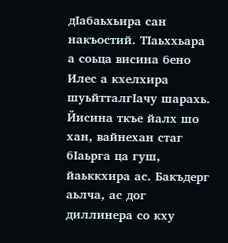дIабаьхьира сан накъостий. ТIаьххьара а соьца висина бено Илес а кхелхира шуьйтталгIачу шарахь. Йисина ткъе йалх шо хан, вайнехан стаг бIаьрга ца гуш, йаьккхира ас. Бакъдерг аьлча, ас дог диллинера со кху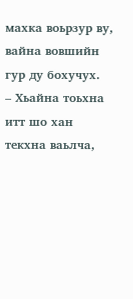махка воьрзур ву, вайна вовшийн гур ду бохучух.
– Хьайна тоьхна итт шо хан текхна ваьлча,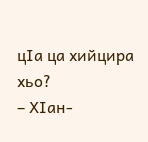цIа ца хийцира хьо?
– ХIан-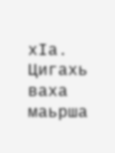хIа. Цигахь ваха маьрша